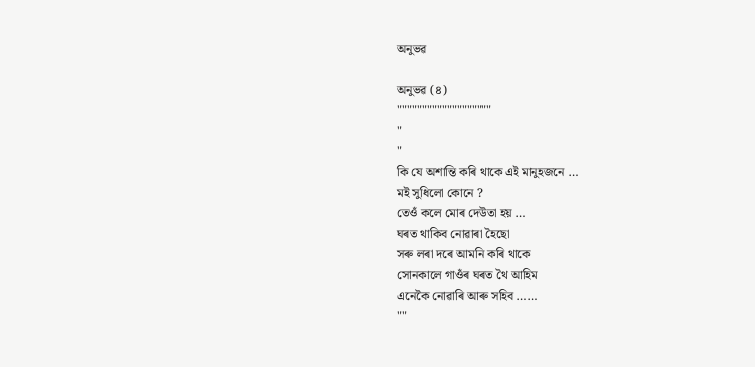অনুভৱ

অনুভৱ (৪)
"""""""""""""""""""
"
"
কি যে অশান্তি কৰি থাকে এই মানুহজনে …
মই সুধিলো কোনে ?
তেওঁ কলে মোৰ দেউতা হয় …
ঘৰত থাকিব নোৱাৰা হৈছো
সৰু লৰা দৰে আমনি কৰি থাকে
সোনকালে গাওঁৰ ঘৰত থৈ আহিম
এনেকৈ নোৱাৰি আৰু সহিব ……
""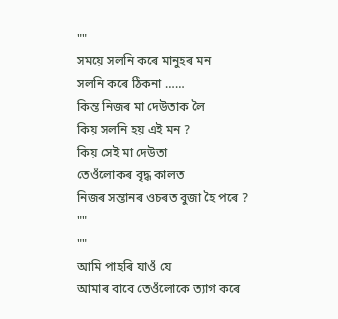""
সময়ে সলনি কৰে মানুহৰ মন
সলনি কৰে ঠিকনা ……
কিন্ত নিজৰ মা দেউতাক লৈ
কিয় সলনি হয় এই মন ?
কিয় সেই মা দেউতা
তেওঁলোকৰ বৃদ্ধ কালত
নিজৰ সন্তানৰ ওচৰত বুজা হৈ পৰে ?
""
""
আমি পাহৰি যাওঁ যে
আমাৰ বাবে তেওঁলোকে ত্যাগ কৰে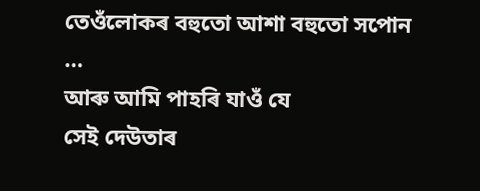তেওঁলোকৰ বহুতো আশা বহুতো সপোন …
আৰু আমি পাহৰি যাওঁ যে
সেই দেউতাৰ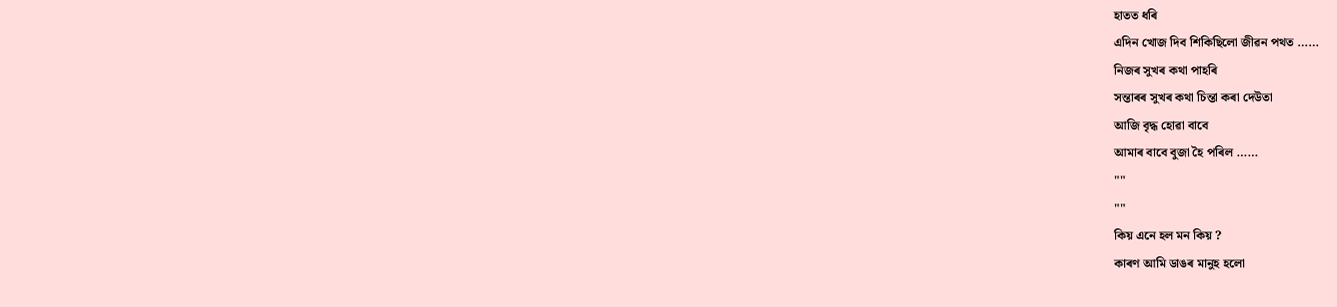হাতত ধৰি
এদিন খোজ দিব শিকিছিলো জীৱন পথত ……
নিজৰ সুখৰ কথা পাহৰি
সন্তাৰৰ সুখৰ কথা চিন্তা কৰা দেউতা
আজি বৃদ্ধ হোৱা বাবে
আমাৰ বাবে বুজা হৈ পৰিল ……
""
""
কিয় এনে হল মন কিয় ?
কাৰণ আমি ডাঙৰ মানুহ হলো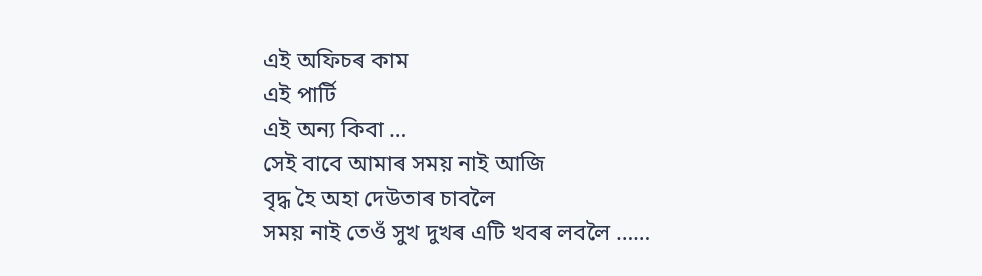এই অফিচৰ কাম
এই পাৰ্টি
এই অন্য কিবা …
সেই বাবে আমাৰ সময় নাই আজি
বৃদ্ধ হৈ অহা দেউতাৰ চাবলৈ
সময় নাই তেওঁ সুখ দুখৰ এটি খবৰ লবলৈ ……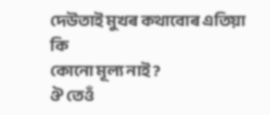দেউতাই মুখৰ কথাবোৰ এতিয়া কি
কোনো মূল্য নাই ?
ঔ তেওঁ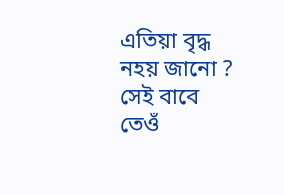এতিয়া বৃদ্ধ নহয় জানো ?
সেই বাবে তেওঁ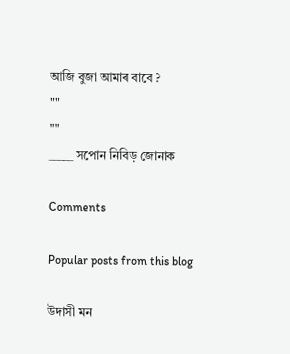আজি বুজা আমাৰ বাবে ?
""
""
_____ সপোন নিবিড় জোনাক

Comments

Popular posts from this blog

উদাসী মন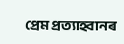প্ৰেম প্ৰত্যাহ্বানৰ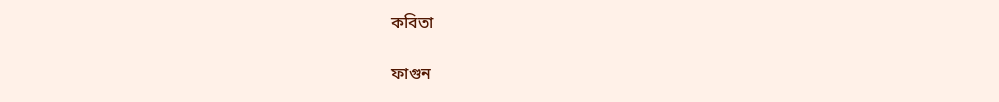কবিতা

ফাগুন